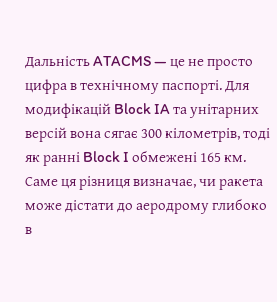Дальність ATACMS — це не просто цифра в технічному паспорті. Для модифікацій Block IA та унітарних версій вона сягає 300 кілометрів, тоді як ранні Block I обмежені 165 км. Саме ця різниця визначає, чи ракета може дістати до аеродрому глибоко в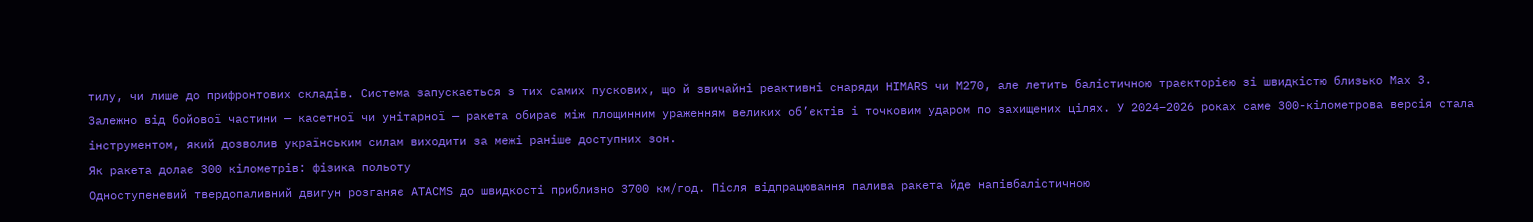тилу, чи лише до прифронтових складів. Система запускається з тих самих пускових, що й звичайні реактивні снаряди HIMARS чи M270, але летить балістичною траєкторією зі швидкістю близько Мах 3.
Залежно від бойової частини — касетної чи унітарної — ракета обирає між площинним ураженням великих об’єктів і точковим ударом по захищених цілях. У 2024–2026 роках саме 300-кілометрова версія стала інструментом, який дозволив українським силам виходити за межі раніше доступних зон.
Як ракета долає 300 кілометрів: фізика польоту
Одноступеневий твердопаливний двигун розганяє ATACMS до швидкості приблизно 3700 км/год. Після відпрацювання палива ракета йде напівбалістичною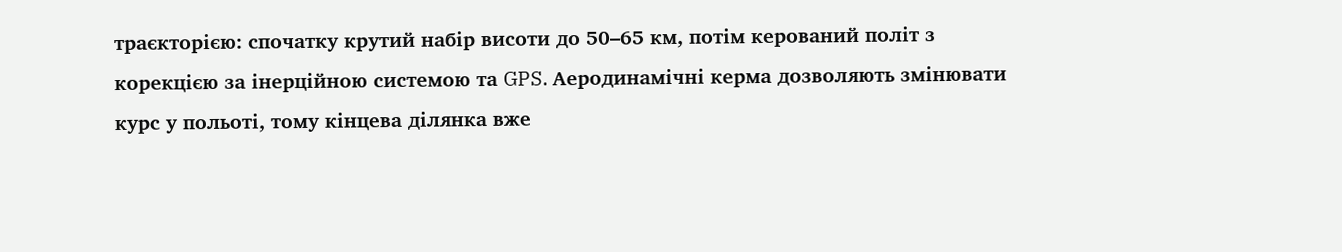траєкторією: спочатку крутий набір висоти до 50–65 км, потім керований політ з корекцією за інерційною системою та GPS. Аеродинамічні керма дозволяють змінювати курс у польоті, тому кінцева ділянка вже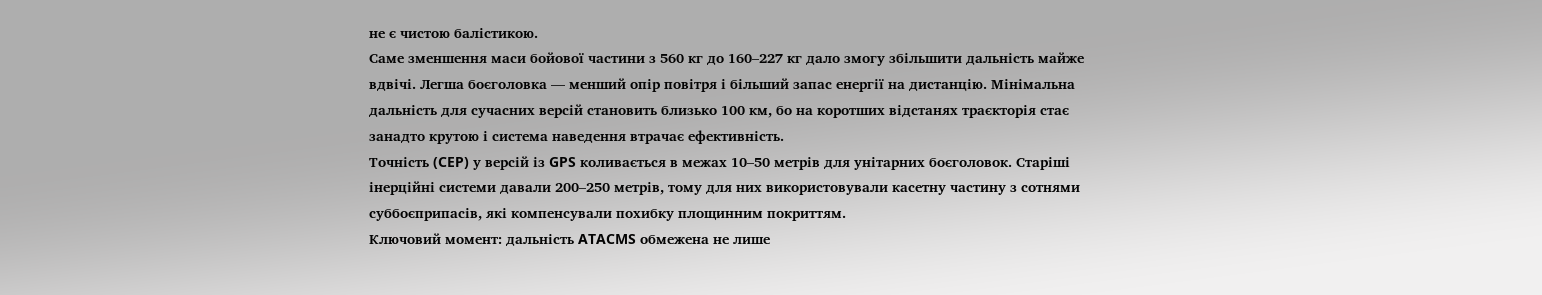не є чистою балістикою.
Саме зменшення маси бойової частини з 560 кг до 160–227 кг дало змогу збільшити дальність майже вдвічі. Легша боєголовка — менший опір повітря і більший запас енергії на дистанцію. Мінімальна дальність для сучасних версій становить близько 100 км, бо на коротших відстанях траєкторія стає занадто крутою і система наведення втрачає ефективність.
Точність (CEP) у версій із GPS коливається в межах 10–50 метрів для унітарних боєголовок. Старіші інерційні системи давали 200–250 метрів, тому для них використовували касетну частину з сотнями суббоєприпасів, які компенсували похибку площинним покриттям.
Ключовий момент: дальність ATACMS обмежена не лише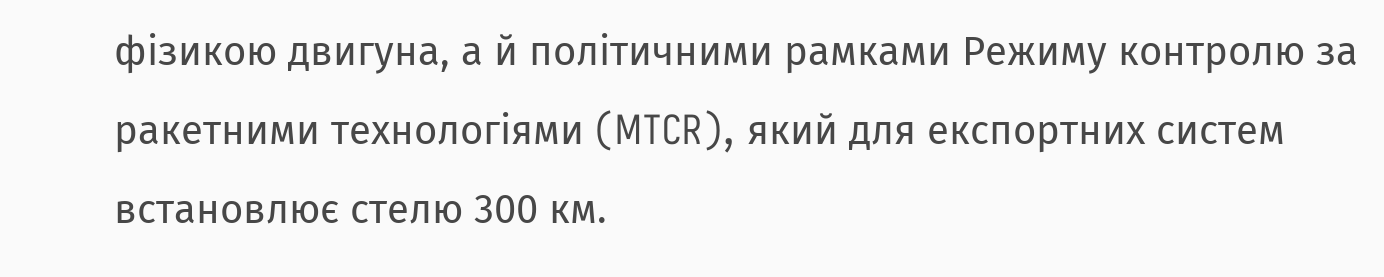фізикою двигуна, а й політичними рамками Режиму контролю за ракетними технологіями (MTCR), який для експортних систем встановлює стелю 300 км.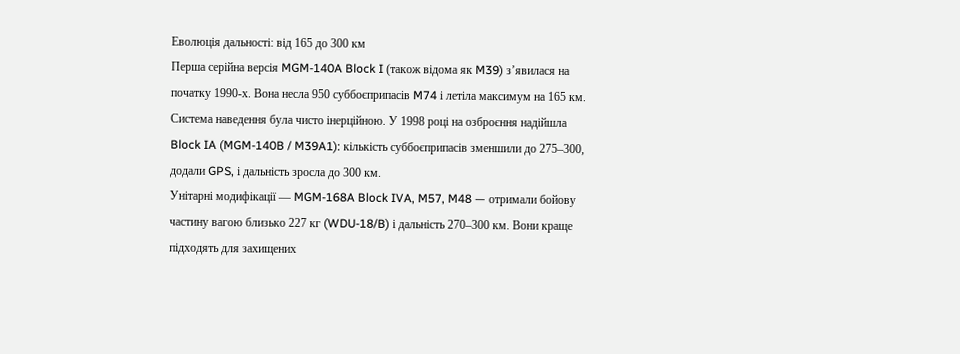Еволюція дальності: від 165 до 300 км
Перша серійна версія MGM-140A Block I (також відома як M39) з’явилася на початку 1990-х. Вона несла 950 суббоєприпасів M74 і летіла максимум на 165 км. Система наведення була чисто інерційною. У 1998 році на озброєння надійшла Block IA (MGM-140B / M39A1): кількість суббоєприпасів зменшили до 275–300, додали GPS, і дальність зросла до 300 км.
Унітарні модифікації — MGM-168A Block IVA, M57, M48 — отримали бойову частину вагою близько 227 кг (WDU-18/B) і дальність 270–300 км. Вони краще підходять для захищених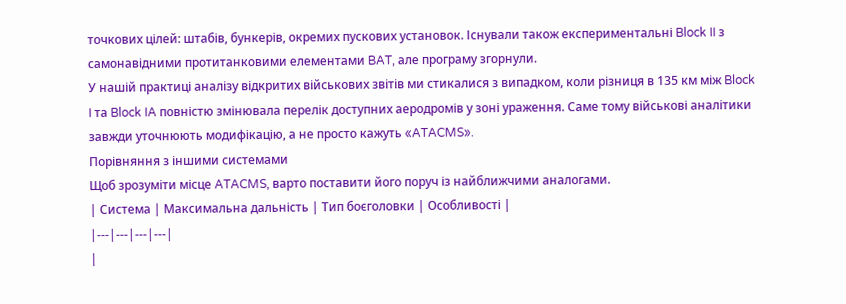точкових цілей: штабів, бункерів, окремих пускових установок. Існували також експериментальні Block II з самонавідними протитанковими елементами BAT, але програму згорнули.
У нашій практиці аналізу відкритих військових звітів ми стикалися з випадком, коли різниця в 135 км між Block I та Block IA повністю змінювала перелік доступних аеродромів у зоні ураження. Саме тому військові аналітики завжди уточнюють модифікацію, а не просто кажуть «ATACMS».
Порівняння з іншими системами
Щоб зрозуміти місце ATACMS, варто поставити його поруч із найближчими аналогами.
| Система | Максимальна дальність | Тип боєголовки | Особливості |
|---|---|---|---|
|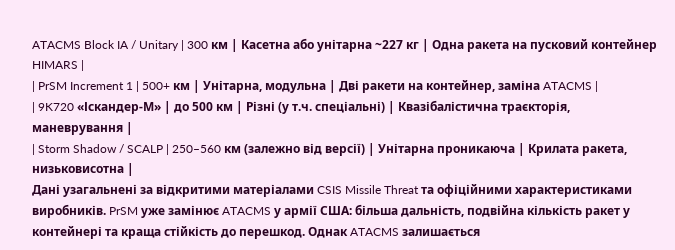ATACMS Block IA / Unitary | 300 км | Касетна або унітарна ~227 кг | Одна ракета на пусковий контейнер HIMARS |
| PrSM Increment 1 | 500+ км | Унітарна, модульна | Дві ракети на контейнер, заміна ATACMS |
| 9K720 «Іскандер-М» | до 500 км | Різні (у т.ч. спеціальні) | Квазібалістична траєкторія, маневрування |
| Storm Shadow / SCALP | 250–560 км (залежно від версії) | Унітарна проникаюча | Крилата ракета, низьковисотна |
Дані узагальнені за відкритими матеріалами CSIS Missile Threat та офіційними характеристиками виробників. PrSM уже замінює ATACMS у армії США: більша дальність, подвійна кількість ракет у контейнері та краща стійкість до перешкод. Однак ATACMS залишається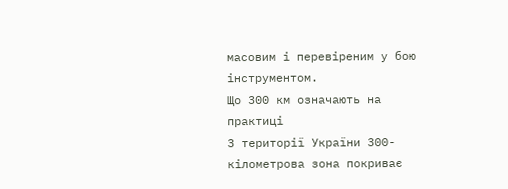масовим і перевіреним у бою інструментом.
Що 300 км означають на практиці
З території України 300-кілометрова зона покриває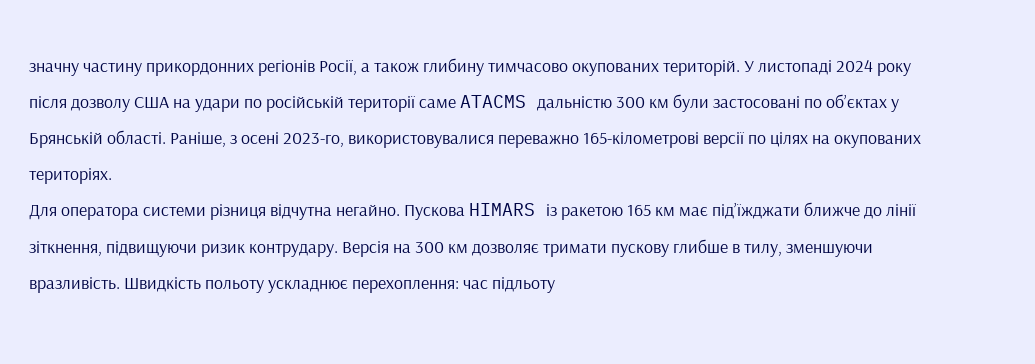значну частину прикордонних регіонів Росії, а також глибину тимчасово окупованих територій. У листопаді 2024 року після дозволу США на удари по російській території саме ATACMS дальністю 300 км були застосовані по об’єктах у Брянській області. Раніше, з осені 2023-го, використовувалися переважно 165-кілометрові версії по цілях на окупованих територіях.
Для оператора системи різниця відчутна негайно. Пускова HIMARS із ракетою 165 км має під’їжджати ближче до лінії зіткнення, підвищуючи ризик контрудару. Версія на 300 км дозволяє тримати пускову глибше в тилу, зменшуючи вразливість. Швидкість польоту ускладнює перехоплення: час підльоту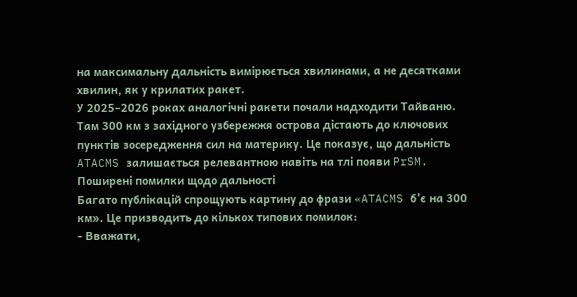на максимальну дальність вимірюється хвилинами, а не десятками хвилин, як у крилатих ракет.
У 2025–2026 роках аналогічні ракети почали надходити Тайваню. Там 300 км з західного узбережжя острова дістають до ключових пунктів зосередження сил на материку. Це показує, що дальність ATACMS залишається релевантною навіть на тлі появи PrSM.
Поширені помилки щодо дальності
Багато публікацій спрощують картину до фрази «ATACMS б’є на 300 км». Це призводить до кількох типових помилок:
- Вважати,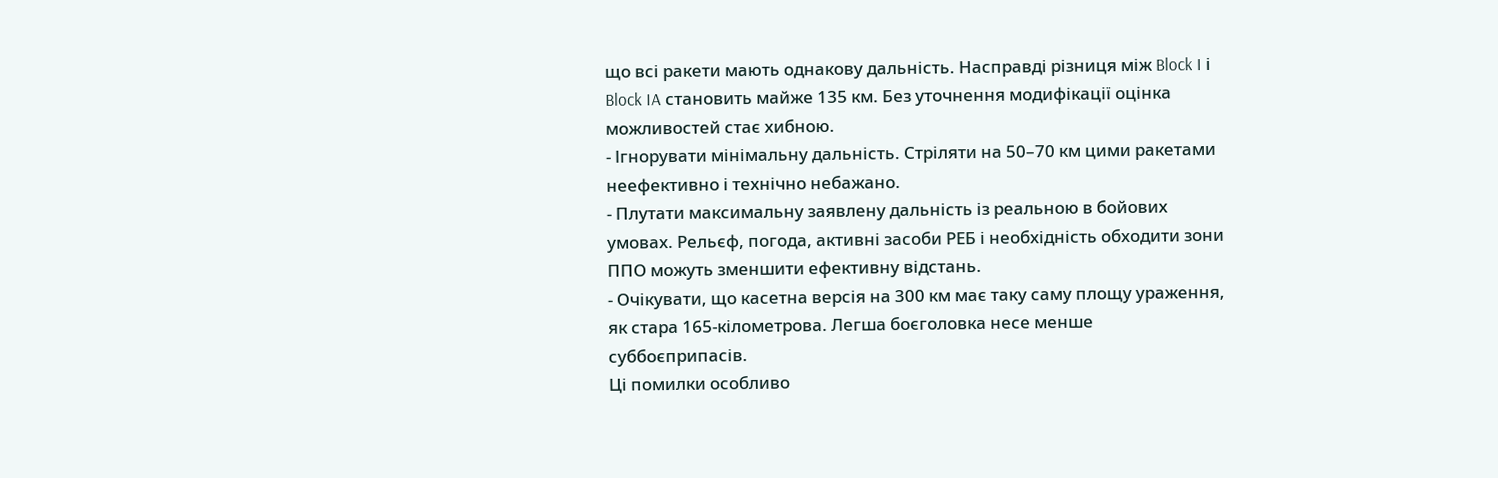що всі ракети мають однакову дальність. Насправді різниця між Block I і Block IA становить майже 135 км. Без уточнення модифікації оцінка можливостей стає хибною.
- Ігнорувати мінімальну дальність. Стріляти на 50–70 км цими ракетами неефективно і технічно небажано.
- Плутати максимальну заявлену дальність із реальною в бойових умовах. Рельєф, погода, активні засоби РЕБ і необхідність обходити зони ППО можуть зменшити ефективну відстань.
- Очікувати, що касетна версія на 300 км має таку саму площу ураження, як стара 165-кілометрова. Легша боєголовка несе менше суббоєприпасів.
Ці помилки особливо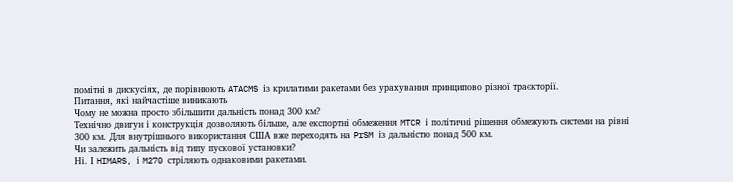помітні в дискусіях, де порівнюють ATACMS із крилатими ракетами без урахування принципово різної траєкторії.
Питання, які найчастіше виникають
Чому не можна просто збільшити дальність понад 300 км?
Технічно двигун і конструкція дозволяють більше, але експортні обмеження MTCR і політичні рішення обмежують системи на рівні 300 км. Для внутрішнього використання США вже переходять на PrSM із дальністю понад 500 км.
Чи залежить дальність від типу пускової установки?
Ні. І HIMARS, і M270 стріляють однаковими ракетами.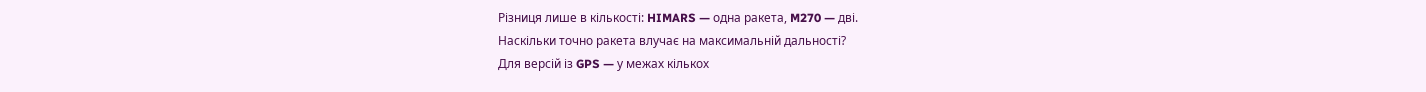Різниця лише в кількості: HIMARS — одна ракета, M270 — дві.
Наскільки точно ракета влучає на максимальній дальності?
Для версій із GPS — у межах кількох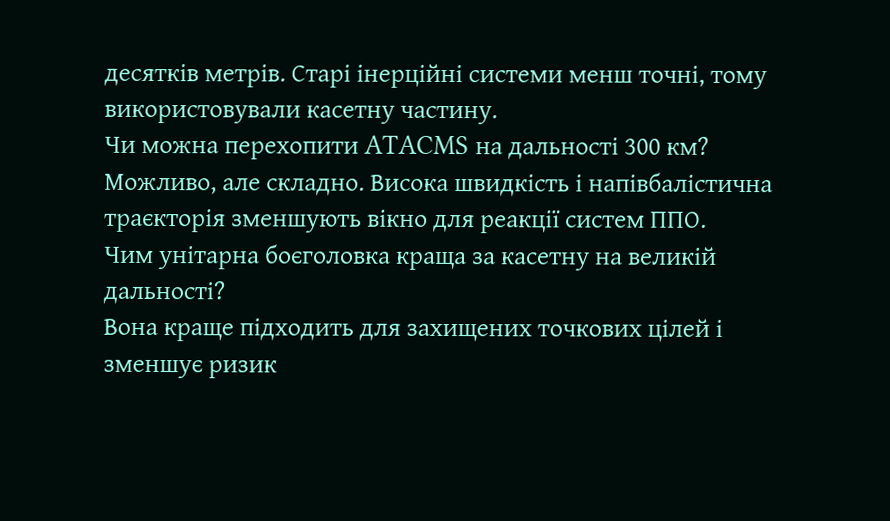десятків метрів. Старі інерційні системи менш точні, тому використовували касетну частину.
Чи можна перехопити ATACMS на дальності 300 км?
Можливо, але складно. Висока швидкість і напівбалістична траєкторія зменшують вікно для реакції систем ППО.
Чим унітарна боєголовка краща за касетну на великій дальності?
Вона краще підходить для захищених точкових цілей і зменшує ризик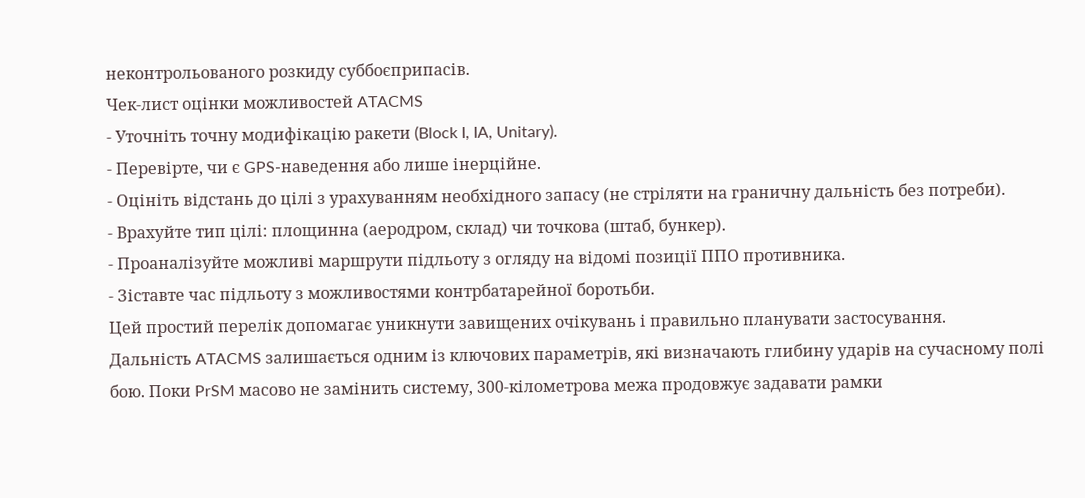неконтрольованого розкиду суббоєприпасів.
Чек-лист оцінки можливостей ATACMS
- Уточніть точну модифікацію ракети (Block I, IA, Unitary).
- Перевірте, чи є GPS-наведення або лише інерційне.
- Оцініть відстань до цілі з урахуванням необхідного запасу (не стріляти на граничну дальність без потреби).
- Врахуйте тип цілі: площинна (аеродром, склад) чи точкова (штаб, бункер).
- Проаналізуйте можливі маршрути підльоту з огляду на відомі позиції ППО противника.
- Зіставте час підльоту з можливостями контрбатарейної боротьби.
Цей простий перелік допомагає уникнути завищених очікувань і правильно планувати застосування.
Дальність ATACMS залишається одним із ключових параметрів, які визначають глибину ударів на сучасному полі бою. Поки PrSM масово не замінить систему, 300-кілометрова межа продовжує задавати рамки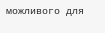можливого для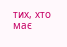тих, хто має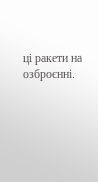ці ракети на озброєнні.